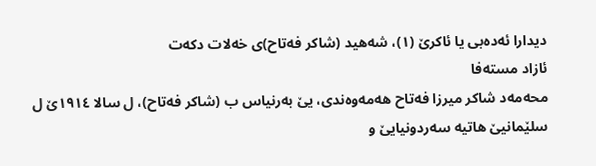دیدارا ئەدەبی یا ئاکرێ (١)، شەهید (شاکر فەتاح)ی خەلات دکەت
ئازاد مستەفا
محەمەد شاکر میرزا فەتاح ھەمەوەندی، یێ بەرنیاس ب (شاکر فەتاح)، ل سالا ١٩١٤ێ ل سلێمانیێ ھاتیە سەردونیایێ و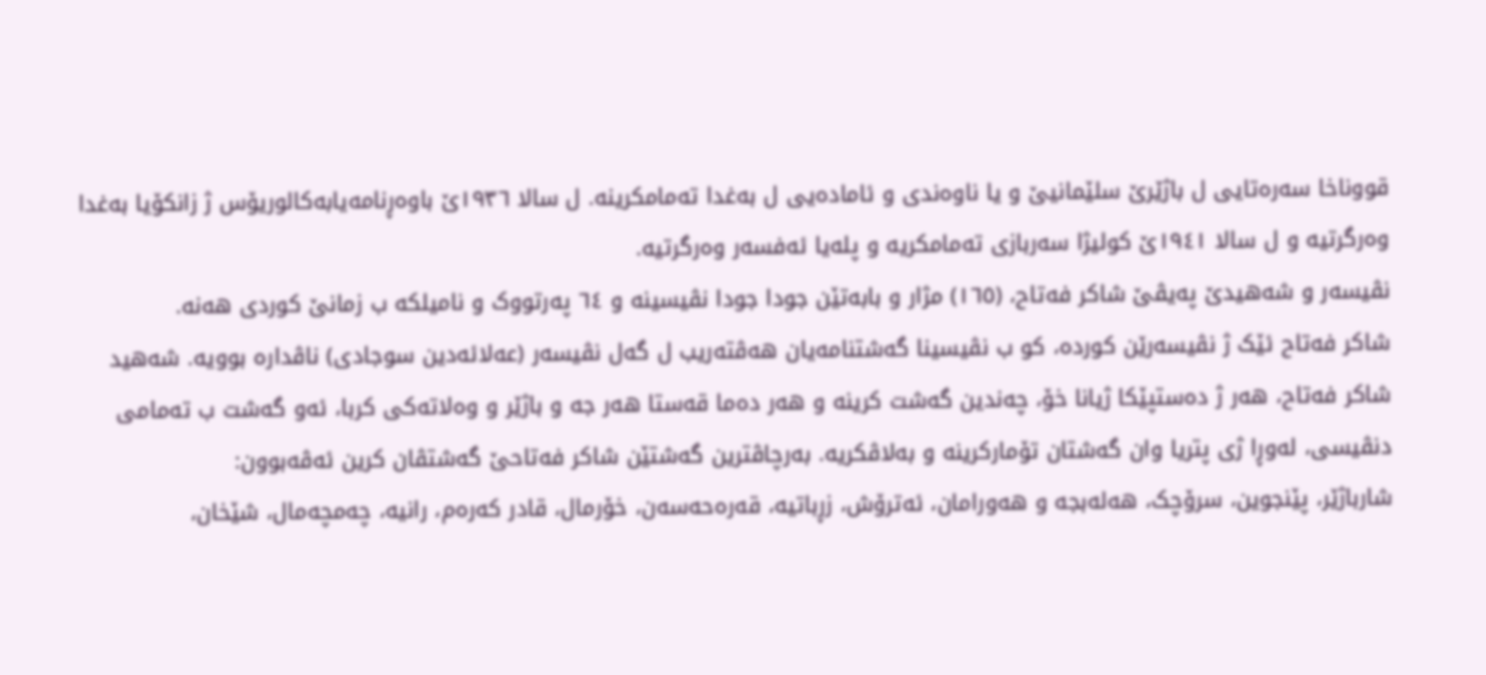قووناخا سەرەتایی ل باژێرێ سلێمانیێ و یا ناوەندی و ئامادەیی ل بەغدا تەمامکرینە. ل سالا ١٩٣٦ێ باوەڕنامەیابەکالوریۆس ژ زانکۆیا بەغدا وەرگرتیە و ل سالا ١٩٤١ێ کولیژا سەربازی تەمامکریە و پلەیا ئەفسەر وەرگرتیە.
نڤیسەر و شەھیدێ پەیڤێ شاکر فەتاح، (١٦٥) مژار و بابەتێن جودا جودا نڤیسینە و ٦٤ پەرتووک و نامیلکە ب زمانێ کوردی ھەنە.
شاکر فەتاح ئێک ژ نڤیسەرێن کوردە، کو ب نڤیسینا گەشتنامەیان هەڤتەریب ل گەل نڤیسەر (عەلائەدین سوجادی) ناڤدارە بوویە. شەھید شاکر فەتاح، ھەر ژ دەستپێکا ژیانا خۆ، چەندین گەشت کرینە و هەر دەما قەستا ھەر جە و باژێر و وەلاتەکی کربا، ئەو گەشت ب تەمامی دنڤیسی، لەوڕا ژی پتریا وان گەشتان تۆمارکرینە و بەلاڤکریە. بەرچاڤترین گەشتێن شاکر فەتاحێ گەشتڤان کرین ئەڤەبوون:
شارباژێر، پێنجوین، سرۆچک، ھەلەبجە و ھەورامان، ئەترۆش، زڕباتیە، قەرەحەسەن، خۆرمال، قادر کەرەم، رانیە، چەمچەمال، شێخان،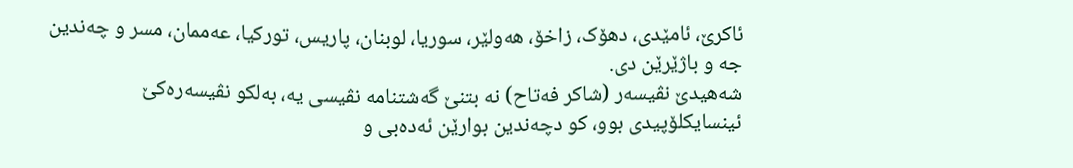ئاکرێ، ئامێدی، دھۆک، زاخۆ، ھەولێر، سوریا، لوبنان، پاریس، تورکیا، عەممان، مسر و چەندین جە و باژێرێن دی.
شەھیدێ نڤیسەر (شاکر فەتاح) نە بتنێ گەشتنامە نڤیسی یە، بەلکو نڤیسەرەکێ ئینسایکلۆپیدی بوو، کو دچەندین بوارێن ئەدەبی و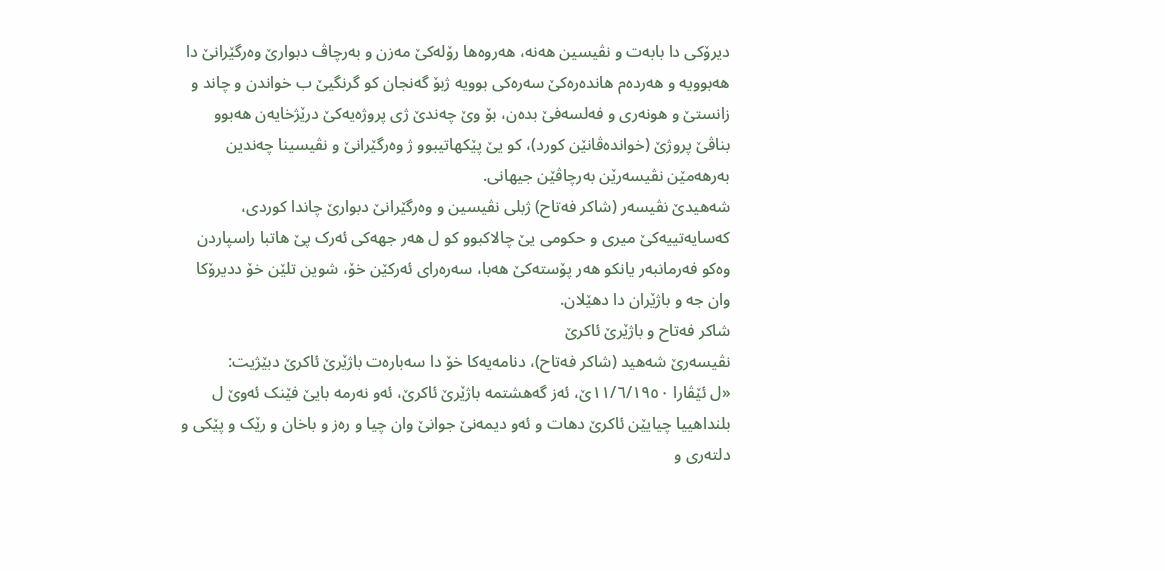دیرۆکی دا بابەت و نڤیسین ھەنە، ھەروەھا رۆلەکێ مەزن و بەرچاڤ دبوارێ وەرگێرانێ دا ھەبوویە و ھەردەم ھاندەرەکێ سەرەکی بوویە ژبۆ گەنجان کو گرنگیێ ب خواندن و چاند و زانستێ و ھونەری و فەلسەفێ بدەن، بۆ وێ چەندێ ژی پروژەیەکێ درێژخایەن ھەبوو بناڤێ پروژێ (خواندەڤانێن کورد)، کو یێ پێکھاتیبوو ژ وەرگێرانێ و نڤیسینا چەندین بەرھەمێن نڤیسەرێن بەرچاڤێن جیھانی.
شەھیدێ نڤیسەر (شاکر فەتاح) ژبلی نڤیسین و وەرگێرانێ دبوارێ چاندا کوردی، کەسایەتییەکێ میری و حکومی یێ چالاکبوو کو ل ھەر جھەکی ئەرک پێ ھاتبا راسپاردن وەکو فەرمانبەر یانکو ھەر پۆستەکێ ھەبا، سەرەرای ئەرکێن خۆ، شوین تلێن خۆ ددیرۆکا وان جە و باژێران دا دھێلان.
شاکر فەتاح و باژێرێ ئاکرێ
نڤیسەرێ شەھید (شاکر فەتاح)، دنامەیەکا خۆ دا سەبارەت باژێرێ ئاکرێ دبێژیت:
«ل ئێڤارا ١١/٦/١٩٥٠ێ، ئەز گەھشتمە باژێرێ ئاکرێ، ئەو نەرمە بایێ فێنک ئەوێ ل بلنداھییا چیایێن ئاکرێ دھات و ئەو دیمەنێ جوانێ وان چیا و رەز و باخان و رێک و پێکی و دلتەری و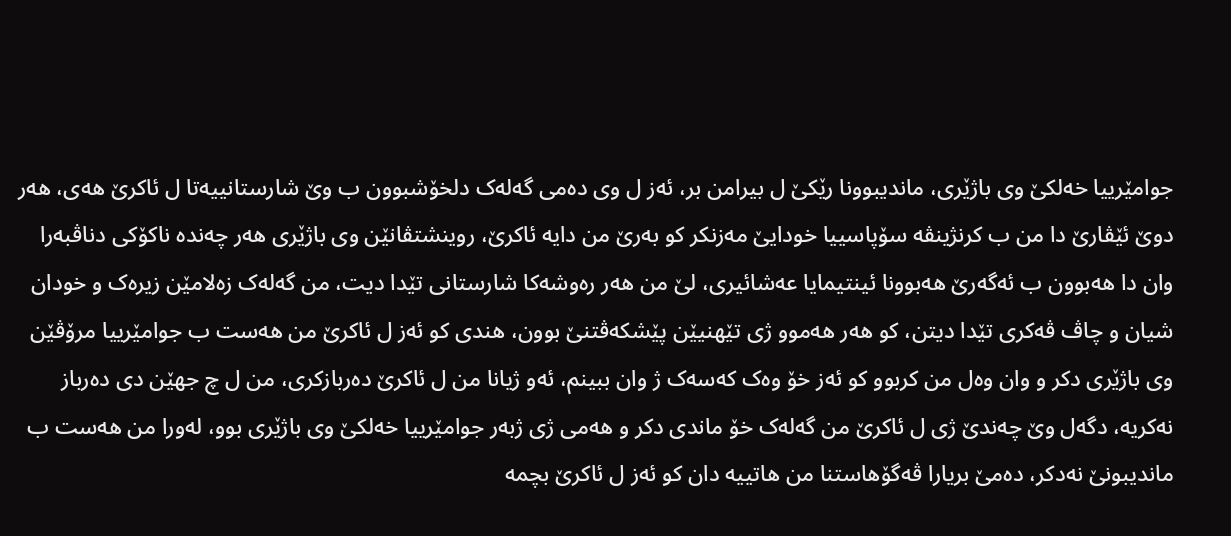جوامێرییا خەلکێ وی باژێری، ماندیبوونا رێکێ ل بیرامن بر، ئەز ل وی دەمی گەلەک دلخۆشبوون ب وێ شارستانییەتا ل ئاکرێ ھەی، ھەر دوێ ئێڤارێ دا من ب کرنژینڤە سۆپاسییا خودایێ مەزنکر کو بەرێ من دایە ئاکرێ، روینشتڤانێن وی باژێری ھەر چەندە ناکۆکی دناڤبەرا وان دا ھەبوون ب ئەگەرێ ھەبوونا ئینتیمایا عەشائیری، لێ من ھەر رەوشەکا شارستانی تێدا دیت، من گەلەک زەلامێن زیرەک و خودان شیان و چاڤ ڤەکری تێدا دیتن، کو ھەر ھەموو ژی تێھنیێن پێشکەڤتنێ بوون، ھندی کو ئەز ل ئاکرێ من ھەست ب جوامێرییا مرۆڤێن وی باژێری دکر و وان وەل من کربوو کو ئەز خۆ وەک کەسەک ژ وان ببینم، ئەو ژیانا من ل ئاکرێ دەربازکری، من ل چ جھێن دی دەرباز نەکریە، دگەل وێ چەندێ ژی ل ئاکرێ من گەلەک خۆ ماندی دکر و ھەمی ژی ژبەر جوامێرییا خەلکێ وی باژێری بوو، لەورا من ھەست ب ماندیبونێ نەدکر، دەمێ بریارا ڤەگۆھاستنا من ھاتییە دان کو ئەز ل ئاکرێ بچمە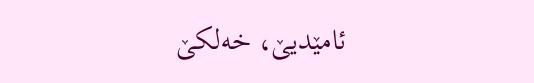ئامێدیێ، خەلکێ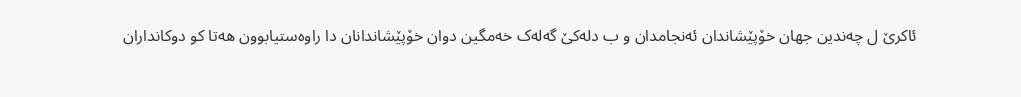ئاکرێ ل چەندین جھان خۆپێشاندان ئەنجامدان و ب دلەکێ گەلەک خەمگین دوان خۆپێشاندانان دا راوەستیابوون ھەتا کو دوکانداران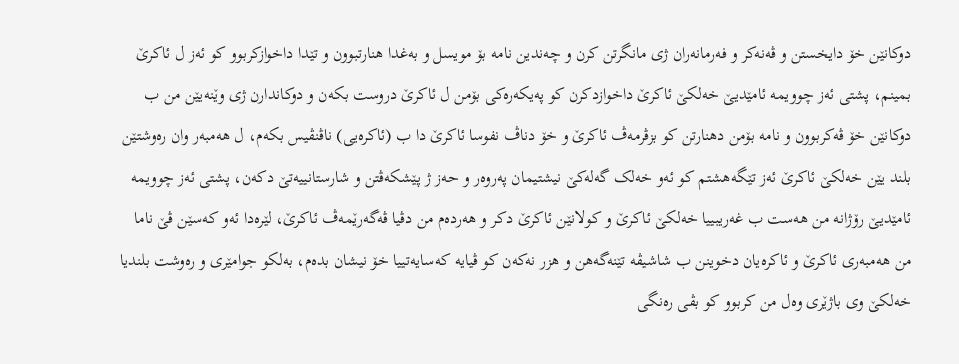دوکانێن خۆ دایخستن و ڤەنەکر و فەرمانەران ژی مانگرتن کرن و چەندین نامە بۆ مویسل و بەغدا ھنارتبوون و تێدا داخوازکربوو کو ئەز ل ئاکرێ بمینم، پشتی ئەز چوویمە ئامێدیێ خەلکێ ئاکرێ داخوازدکرن کو پەیکەرەکی بۆمن ل ئاکرێ دروست بکەن و دوکاندارن ژی وێنەیێن من ب دوکانێن خۆ ڤەکربوون و نامە بۆمن دھنارتن کو بزڤرمەڤ ئاکرێ و خۆ دناڤ نفوسا ئاکرێ دا ب (ئاکرەیی) ناڤنڤیس بکەم، ل ھەمبەر وان رەوشتێن بلند یێن خەلکێ ئاکرێ ئەز تێگەھشتم کو ئەو خەلک گەلەکێ نیشتیمان پەروەر و حەز ژ پێشکەڤتن و شارستانییەتێ دکەن، پشتی ئەز چوویمە ئامێدیێ رۆژانە من ھەست ب غەریبییا خەلکێ ئاکرێ و کولانێن ئاکرێ دکر و ھەردەم من دڤیا ڤەگەرێمەڤ ئاکرێ، لێرەدا ئەو کەسێن ڤێ ناما من ھەمبەری ئاکرێ و ئاکرەیان دخوینن ب شاشیڤە تێنەگەھن و ھزر نەکەن کو ڤیایە کەسایەتییا خۆ نیشان بدەم، بەلکو جوامێری و رەوشت بلندیا خەلکێ وی باژێری وەل من کربوو کو بڤی رەنگی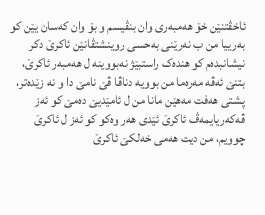ئاخڤتنێن خۆ ھەمبەری وان بنڤیسم و بۆ وان کەسان یێن کو بەرییا من ب نەرێنی بەحسی روینشتڤانێن ئاکرێ دکر نیشانبدەم کو ھندەک راستبێژ نەبووینە ل ھەمبەر ئاکرێ، بتنێ ئەڤە مەرەما من بوویە دناڤا ڤێ نامێ دا و نە زێدەتر، پشتی ھەفت مەھێن مانا من ل ئامێدیێ دەمێ کو ئەز ڤەکەریایمەڤ ئاکرێ ئێدی ھەر وەکو کو ئەز ل ئاکرێ چوویم، من دیت ھەمی خەلکێ ئاکرێ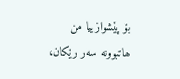بۆ پێشوازییا من ھاتبوونە سەر رێکان،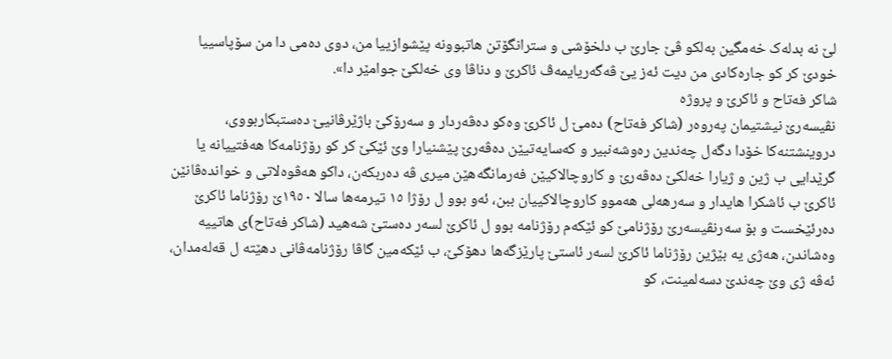لێ نە بدلەک خەمگین بەلکو ڤێ جارێ ب دلخۆشی و سترانگۆتن ھاتبوونە پێشوازییا من، دوی دەمی دا من سۆپاسییا خودێ کر کو جارەکادی من دیت ئەز یێ ڤەگەریایمەڤ ئاکرێ و دناڤا وی خەلکێ جوامێر دا».
شاکر فەتاح و ئاکرێ و پروژە
نڤیسەرێ نیشتیمان پەروەر (شاکر فەتاح) دەمێ ل ئاکرێ وەکو دەڤەردار و سەرۆکێ باژێرڤانیێ دەستبکاربووی، دروینشتنەکا خۆدا دگەل چەندین رەوشەنبیر و کەسایەتیێن دەڤەرێ پێشنیارا وێ ئێکێ کر کو رۆژنامەکا ھەفتییانە یا گرێدایی ب ژین و ژیارا خەلکێ دەڤەرێ و کاروچالاکیێن فەرمانگەھێن میری ڤە دەربکەن، داکو ھەڤوەلاتی و خواندەڤانێن ئاکرێ ب ئاشکرا ھایدار و سەرھەلی ھەموو کاروچالاکییان ببن، ئەو بوو ل رۆژا ١٥ تیرمەھا سالا ١٩٥٠ێ رۆژناما ئاکرێ دەرئێخست و بۆ سەرنڤیسەرێ رۆژنامێ کو ئێکەم رۆژنامە بوو ل ئاکرێ لسەر دەستێ شەھید (شاکر فەتاح)ی ھاتییە وەشاندن، ھەژی یە بێژین رۆژناما ئاکرێ لسەر ئاستێ پارێزگەھا دھۆکێ، ب ئێکەمین گاڤا رۆژنامەڤانی دھێتە ل قەلەمدان، ئەڤە ژی وێ چەندێ دسەلمینت، کو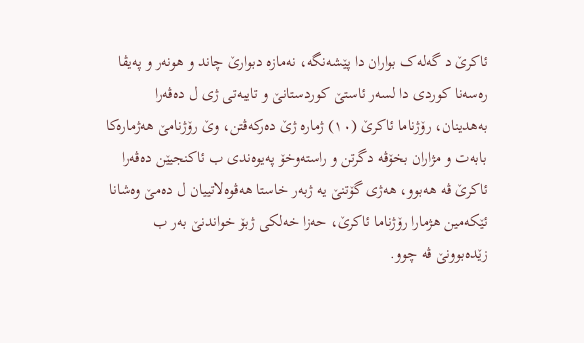ئاکرێ د گەلەک بواران دا پێشەنگە، نەمازە دبوارێ چاند و ھونەر و پەیڤا رەسەنا کوردی دا لسەر ئاستێ کوردستانێ و تایبەتی ژی ل دەڤەرا بەھدینان، رۆژناما ئاکرێ (١٠) ژمارە ژێ دەرکەڤتن، وێ رۆژنامێ ھەژمارەکا بابەت و مژاران بخۆڤە دگرتن و راستەوخۆ پەیوەندی ب ئاکنجیێن دەڤەرا ئاکرێ ڤە ھەبوو، ھەژی گۆتنێ یە ژبەر خاستا ھەڤوەلاتییان ل دەمێ وەشانا ئێکەمین ھژمارا رۆژناما ئاکرێ، حەزا خەلکی ژبۆ خواندنێ بەر ب زێدەبوونێ ڤە چوو.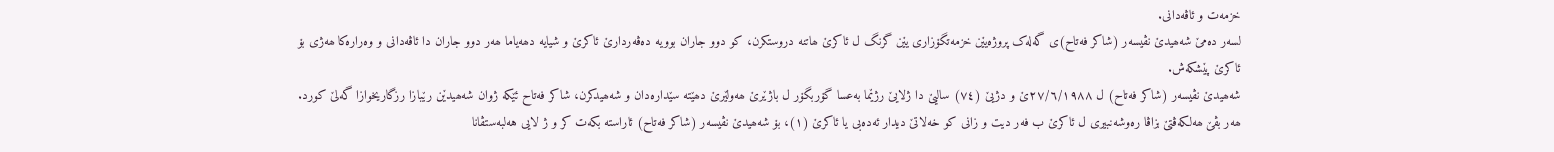خزمەت و ئاڤەدانی.
لسەر دەمێ شەھیدێ نڤیسەر (شاکر فەتاح)ی گەلەک پروژەیێن خزمەتگۆزاری یێن گرنگ ل ئاکرێ ھاتنە دروستکرن، کو دوو جاران بوویە دەڤەردارێ ئاکرێ و شیایە دھەیاما ھەر دوو جاران دا ئاڤەدانی و وەرارەکا ھەژی بۆ ئاکرێ پێشکەش.
شەھیدێ نڤیسەر (شاکر فەتاح) ل ٢٧/٦/١٩٨٨ێ و دژیێ (٧٤) سالیێ دا ژلایێ رژێما بەعسا گۆربگۆر ل باژێرێ ھەولێرێ دھێتە سێدارەدان و شەھیدکرن، شاکر فەتاح ئێکە ژوان شەھیدێن رێبازا رزگاریخوازا گەلێ کورد.
ھەر بڤێ ھەلکەڤتێ بزاڤا رەوشەنبیری ل ئاکرێ ب فەر دیت و زانی کو خەلاتێ دیدار ئەدەبی یا ئاکرێ (١)، بۆ شەھیدێ نڤیسەر (شاکر فەتاح) ئاراستە بکەت کر و ژ لایی هەلبەستڤانا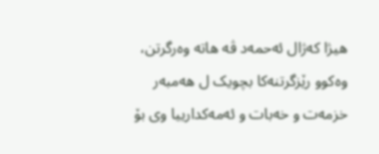هیژا کەژال ئەحمەد ڤە هاتە وەرگرتن، وەکوو رێزگرتنەکا بچویک ل ھەمبەر خزمەت و خەبات و ئەمەکدارییا وی بۆ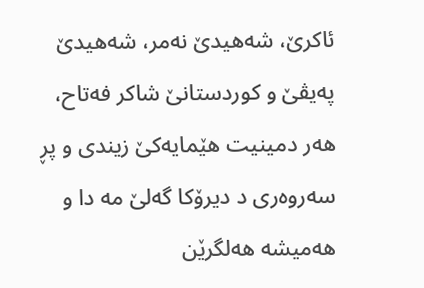ئاکرێ، شەھیدێ نەمر، شەهیدێ پەیڤێ و کوردستانێ شاکر فەتاح، ھەر دمینیت ھێمایەکێ زیندی و پڕ سەروەری د دیرۆکا گەلێ مە دا و ھەمیشە ھەلگرێن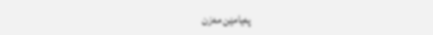پەیامێن مەزن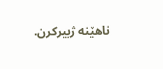ناھێنە ژبیرکرن.